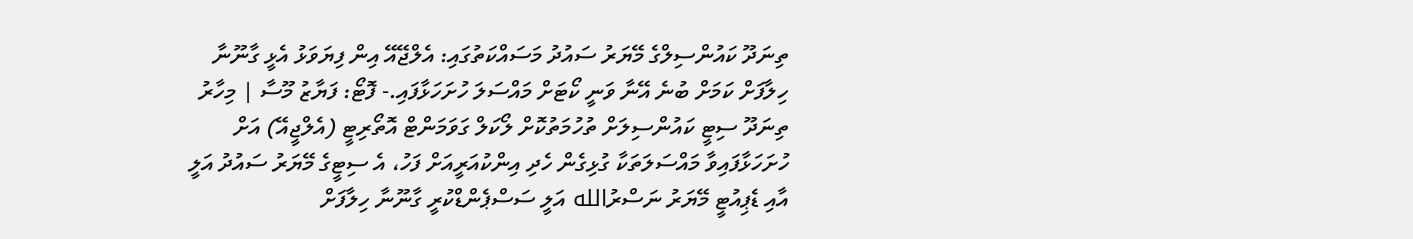ތިނަދޫ ކައުންސިލްގެ މޭޔަރު ސައުދު މަސައްކަތުގައި: އެލްޖޭއޭ އިން ފިޔަވަޅު އެޅީ ގާނޫނާ ހިލާފަށް ކަމަށް ބުނެ އޭނާ ވަނީ ކޯޓަށް މައްސަލަ ހުށަހަޅާފައި.- ފޮޓޯ: ފަޔާޒު މޫސާ | މިހާރު
ތިނަދޫ ސިޓީ ކައުންސިލަށް ތުހުމަތުކޮށް ލޯކަލް ގަވަމަންޓް އޮތޯރިޓީ (އެލްޖީއޭ) އަށް ހުށަހަޅާފައިވާ މައްސަލަތަކާ ގުޅިގެން ހެދި އިންކުއަރީއަށް ފަހު، އެ ސިޓީގެ މޭޔަރު ސައުދު އަލީ އާއި ޑެޕިއުޓީ މޭޔަރު ނަސްރުالله އަލީ ސަސްޕެންޑްކުރީ ގާނޫނާ ހިލާފަށް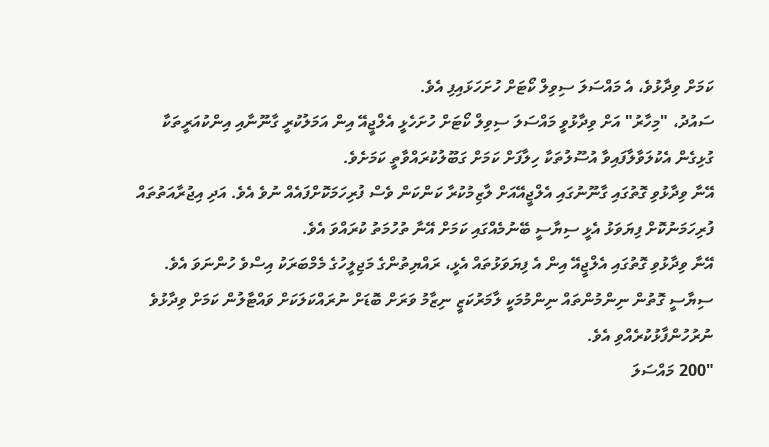ކަމަށް ވިދާޅުވެ، އެ މައްސަލަ ސިވިލް ކޯޓަށް ހުށަހަޅައިފި އެވެ.
ސައުދު، "މިހާރު" އަށް ވިދާޅުވީ މައްސަލަ ސިވިލް ކޯޓަށް ހުށަހެޅީ އެލްޖީއޭ އިން އަމަލުކުރީ ގާނޫނާއި އިންކުއަރީތަކާ ގުޅިގެން އެކުލަވާލާފައިވާ އުސޫލުތަކާ ހިލާފަށް ކަމަށް ގަބޫލުކުރައްވާތީ ކަމަށެވެ.
އޭނާ ވިދާޅުވި ގޮތުގައި ގާނޫނުގައި އެލްޖީއޭއަށް ލާޒިމުކުރާ ކަންކަން ވެސް ފުރިހަމަކޮށްފައެއް ނުވެ އެވެ. އަދި އިޖުރާއަތުތައް ފުރިހަމަނުކޮށް ފިޔަވަޅު އެޅީ ސިޔާސީ ބޭނުމެއްގައި ކަމަށް އޭނާ ތުހުމަތު ކުރައްވަ އެވެ.
އޭނާ ވިދާޅުވި ގޮތުގައި އެލްޖީއޭ އިން އެ ފިޔަވަޅުތައް އެޅީ، ރައްޔިތުންގެ މަޖިލީހުގެ މެމްބަރަކު އިސްވެ ހުންނަވަ އެވެ. ސިޔާސީ ގޮތުން ނިންމުންތައް ނިންމުމަކީ ލާމަރުކަޒީ ނިޒާމު ވަރަށް ބޮޑަށް ނުރައްކަލަކަށް ވައްޓާލުން ކަމަށް ވިދާޅުވެ ނުރުހުންފާޅުކުރެއްވި އެވެ.
"200 މައްސަލަ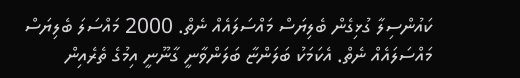ކައުންސިލާ ގުޅިގެން ބެލިޔަސް މައްސަލައެއް ނެތް. 2000 މައްސަލަ ބެލިޔަސް މައްސަލައެއް ނެތް. އެކަމަކު ބަލަންޏާ ބަލަންވާނީ ގާނޫނީ އިމުގެ ތެރެއިން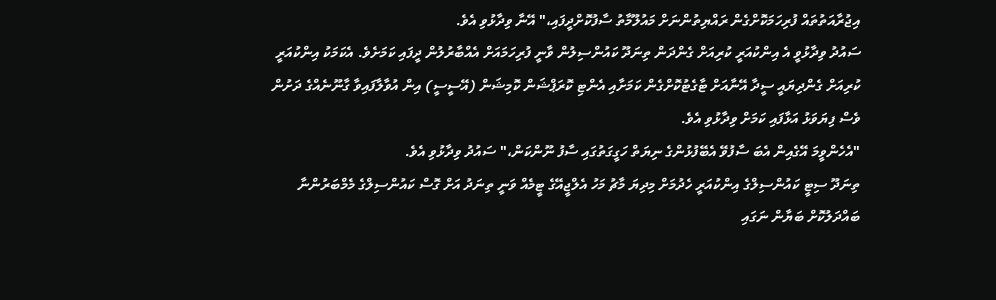އިޖުރާއަތުތައް ފުރިހަމަކޮށްގެން ރައްޔިތުންނަށް މައުލޫމާތު ސާފުކޮށްދީފައި،" އޭނާ ވިދާޅުވި އެވެ.
ސައުދު ވިދާޅުވީ އެ އިންކުއަރީ ކުރިއަށް ގެންދަން ތިނަދޫ ކައުންސިލުން ވާނީ ފުރިހަމައަށް އެއްބާރުލުން ދީފައި ކަމަށެވެ. އެކަމަކު އިންކުއަރީ ކުރިއަށް ގެންދިޔައީ ސީދާ އޭނާއަށް ޓާގެޓުކޮށްގެން ކަމަށާއި އެންޓި ކޮރަޕްޝަން ކޮމިޝަން (އޭސީސީ) އިން އުވާލާފައިވާ ގާނޫނެއްގެ ދަށުން ވެސް ފިޔަވަޅު އަޅާފައި ކަމަށް ވިދާޅުވި އެވެ.
"އެހެންވީމަ އޭގެއިން އެބަ ސާފުވޭ އެބޭފުޅުންގެ ނިޔަތް ހަގީގަތުގައި ސާފު ނޫންކަން،" ސައުދު ވިދާޅުވި އެވެ.
ތިނަދޫ ސިޓީ ކައުންސިލްގެ އިންކުއަރީ ހެދުމަށް މިދިޔަ މާޗު މަހު އެލްޖީއޭގެ ޓީމެއް ވަނީ ތިނަދު އަށް ގޮސް ކައުންސިލްގެ މެމްބަރުންނާ ބައްދަލުކޮށް ބަޔާން ނަގައި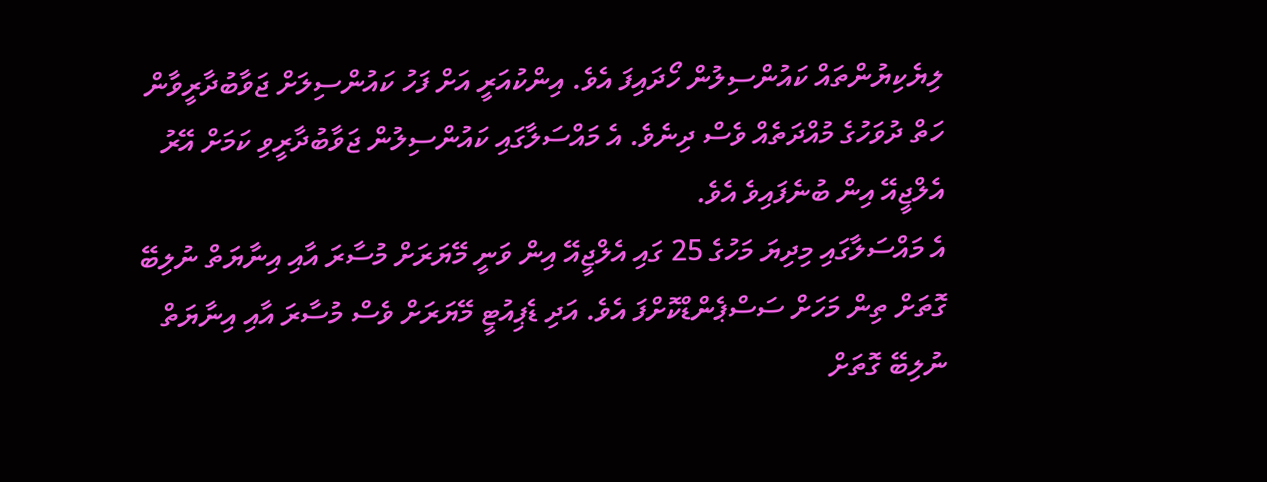ލިޔެކިޔުންތައް ކައުންސިލުން ހޯދައިފަ އެވެ. އިންކުއަރީ އަށް ފަހު ކައުންސިލަށް ޖަވާބުދާރީވާން ހަތް ދުވަހުގެ މުއްދަތެއް ވެސް ދިނެވެ. އެ މައްސަލާގައި ކައުންސިލުން ޖަވާބުދާރީވި ކަމަށް އޭރު އެލްޖީއޭ އިން ބުނެފައިވެ އެވެ.
އެ މައްސަލާގައި މިދިޔަ މަހުގެ 25 ގައި އެލްޖީއޭ އިން ވަނީ މޭޔަރަށް މުސާރަ އާއި އިނާޔަތް ނުލިބޭ ގޮތަށް ތިން މަހަށް ސަސްޕެންޑްކޮށްފަ އެވެ. އަދި ޑެޕިއުޓީ މޭޔަރަށް ވެސް މުސާރަ އާއި އިނާޔަތް ނުލިބޭ ގޮތަށް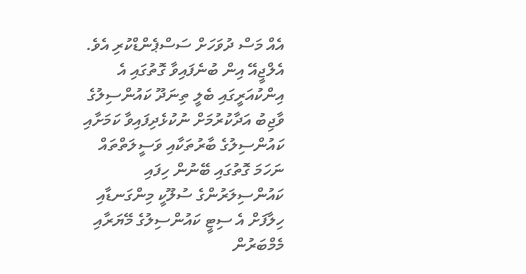އެއް މަސް ދުވަހަށް ސަސްޕެންޑްކުރި އެވެ.
އެލްޖީއޭ އިން ބުނެފައިވާ ގޮތުގައި އެ އިންކުއަރީގައި ބެލީ ތިނަދޫ ކައުންސިލުގެ ވާޖިބު އަދާކުރުމަށް ނުކުޅެދިފައިވާ ކަމަށާއި ކައުންސިލުގެ ބާރުތަކާއި ވަސީލަތްތައް ނަހަމަ ގޮތުގައި ބޭނުން ހިފައި ކައުންސިލަރުންގެ ސުލޫކީ މިންގަނޑާއި ހިލާފަށް އެ ސިޓީ ކައުންސިލުގެ މޭޔަރާއި މެމްބަރުން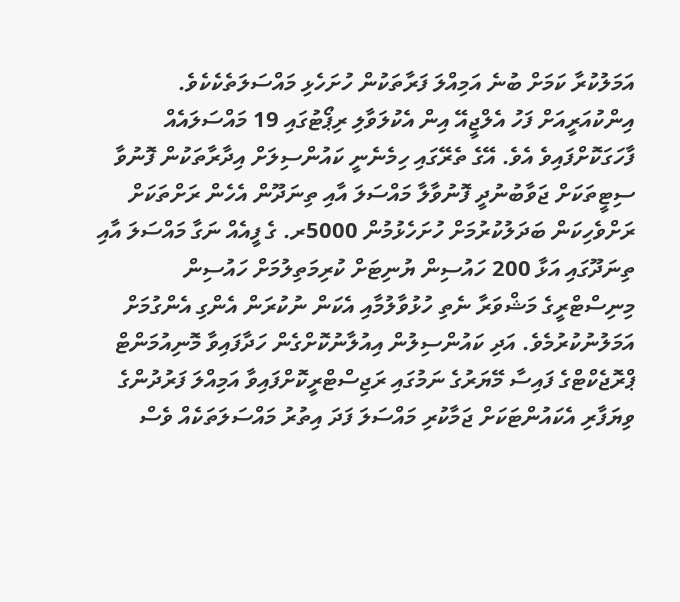އަމަލުކުރާ ކަމަށް ބުނެ އަމިއްލަ ފަރާތަކުން ހުށަހެޅި މައްސަލަތެކެކެވެ.
އިންކުއަރީއަށް ފަހު އެލްޖީއޭ އިން އެކުލަވާލި ރިޕޯޓުގައި 19 މައްސަލައެއް ފާހަގަކޮށްފައިވެ އެވެ. އޭގެ ތެރޭގައި ހިމެނެނީ ކައުންސިލަށް އިދާރާތަކުން ފޮނުވާ ސިޓީތަކަށް ޖަވާބުނުދީ ފޮނުވާލާ މައްސަލަ އާއި ތިނަދޫން އެހެން ރަށްތަކަށް ރަށްވެހިކަން ބަދަލުކުރުމަށް ހުށަހެޅުމުން 5000ރ. ގެ ފީއެއް ނަގާ މައްސަލަ އާއި ތިނަދޫގައި އަޅާ 200 ހައުސިން ޔުނިޓަށް ކުރިމަތިލުމަށް ހައުސިން މިނިސްޓްރީގެ މަޝްވަރާ ނެތި ހުޅުވާލުމާއި އެކަން ނުކުރަން އެންގި އެންގުމަށް އަމަލުނުކުރުމެވެ. އަދި ކައުންސިލުން އިއުލާނުކޮށްގެން ހަދާފައިވާ މޮނިއުމަންޓް ޕްރޮޖެކްޓްގެ ފައިސާ މޭޔަރުގެ ނަމުގައި ރަޖިސްޓްރީކޮށްފައިވާ އަމިއްލަ ފަރުދުންގެ ވިޔަފާރި އެކައުންޓަކަށް ޖަމާކުރި މައްސަލަ ފަދަ އިތުރު މައްސަލަތަކެއް ވެސް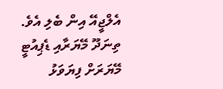އެލްޖީއޭ އިން ބެލި އެވެ.
ތިނަދޫ މޭޔަރާއި ޑެޕިއުޓީ މޭޔަރަށް ފިޔަވަޅު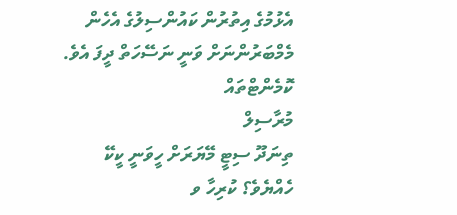އެޅުމުގެ އިތުރުން ކައުންސިލުގެ އެހެން މެމްބަރުންނަށް ވަނީ ނަސޭހަތް ދީފަ އެވެ.
ކޮމެންޓްތައް
މުރާސިލް
ތިނަދޫ ސިޓީ މޭޔަރަށް ހީވަނީ ކީކޭ ހެއްޔެވެ؟ ކުރިހާ ވ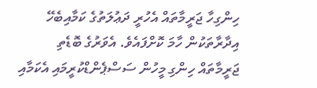ހިންގިހާ ޖަރީމާތައް އެހުރީ ދަޢުލަތުގެ ކަމާއިބެހޭ އިދާރާތަކުން ހާމަ ކޮށްފައެވެ. އެވަރުގެ ބޮޑެތި ޖަރީމާތައް ހިންގި މީހުން ސަސްޕެންޑްކުރީމައި އެކަމާއި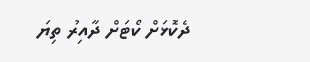ދެކޮޅަށް ކޯޓަށް ދާއިރު ތިޔަ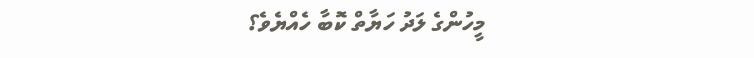މީހުންގެ ލަދު ހަޔާތް ކޮބާ ހެއްޔެވެ؟